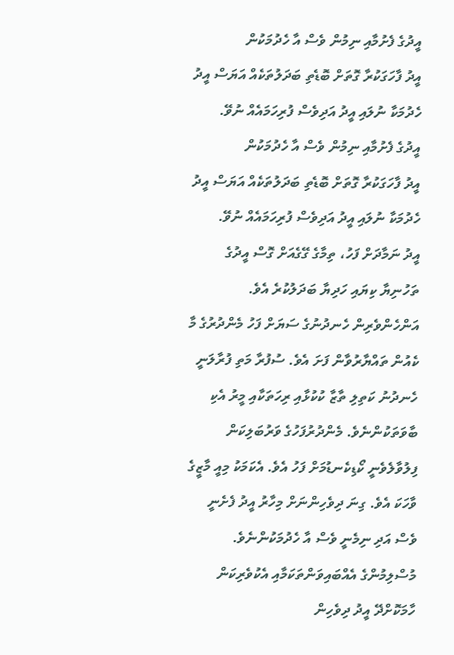އީދުގެ ފެށުމާއި ނިމުން ވެސް އާ ހެދުމަކުން
އީދު ފާހަގަކުރާ ގޮތަށް ބޮޑެތި ބަދަލުތަކެއް އަޔަސް އީދު ހެދުމަކާ ނުލައި އީދު އަދިވެސް ފުރިހަމައެއް ނުވޭ.
އީދުގެ ފެށުމާއި ނިމުން ވެސް އާ ހެދުމަކުން
އީދު ފާހަގަކުރާ ގޮތަށް ބޮޑެތި ބަދަލުތަކެއް އަޔަސް އީދު ހެދުމަކާ ނުލައި އީދު އަދިވެސް ފުރިހަމައެއް ނުވޭ.
އީދު ނަމާދަށް ފަހު، ތިމާގެ ގޭގެއަށް ގޮސް އީދުގެ ތަހުނިޔާ ކިޔައި ހަދިޔާ ބަދަލުކުރެ އެވެ. އަންހެންވެރިން ހެނދުނުގެ ސަޔަށް ފަހު މެންދުރުގެ މާ ކެއުން ތައްޔާރުވާން ފަށަ އެވެ. ސުފުރާ މަތި ފުރާލަނީ ހެނދުނު ކަތިލި ތާޒާ ކުކުޅާއި ރިހަތަކާއި މީރު އެކި ބާވަތަކުންނެވެ. މެންދުރުފަހުގެ ވަރުބަލިކަން ފިލުވާލެވެނީ ކޯޑިކެނޑުމަށް ފަހު އެވެ. އެކަމަކު މިއީ މާޒީގެ ވާހަކަ އެވެ. ގިނަ ދިވެހިންނަށް މިހާރު އީދު ފެށެނީ ވެސް އަދި ނިމެނީ ވެސް އާ ހެދުމަކުންނެވެ.
މުސްލިމުންގެ އެއްބައިވަންތަކަމާއި އެކުވެރިކަން ހާމަކޮށްދޭ އީދު ދިވެހިން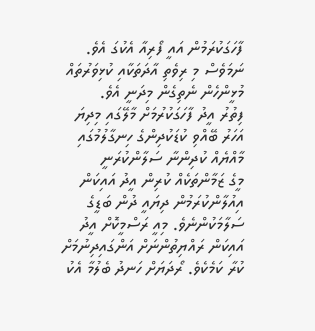ފާހަގަކުރަމުން އައީ ފޯރިއާ އެކުގަ އެވެ. ނަމަވެސް މި ރިވެތި އާދަތަކާއި ކުޅިވަރުތައް މުޅީންހެން ނެތިގެން މިދަނީ އެވެ.
ފިތުރު އީދު ފާހަގަކުރުމަށް މާލޭގައި މިދިޔަ އަހަރު ބޭއްވި ކުޑަކުދިންގެ ހިނގާލުމުގައި މާއްޔެއް ކުދިންނާ ސަލާންކުރަނީ
މީގެ ޒަމާންތަކެއް ކުރިން އީދު އައިކަން އިއުލާންކުރަމުން ދިޔައީ ދުން ބަޑީގެ ސަލާމަކުންނެވެ. މިއީ ރަސްމީކޮށް އީދު އައިކަން ރައްޔިތުންނަށް އަންގައިދިނުމަށް ކުރާ ކަމެކެވެ. ރޯދަޔަށް ހަނދު ބެލުމާ އެކު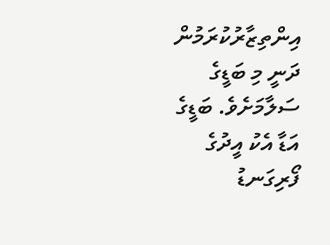އިންތިޒާރުކުރަމުން ދަނީ މި ބަޑީގެ ސަލާމަށެވެ. ބަޑީގެ އަޑާ އެކު އީދުގެ ފޯރިގަނޑު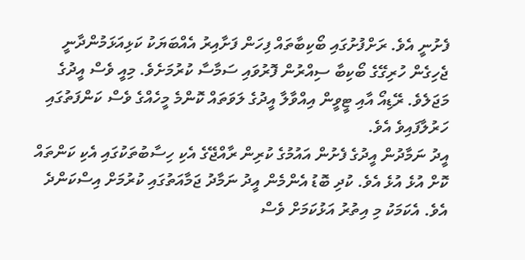ފެށުނީ އެވެ. ރަށްފުށުގައި ބޯކިބާތައް ފިހަން ފަށާއިރު އެއްބަޔަކު ކަޅިއަޅަމުންދާނީ ޖެހިގެން ހުރިގޭގެ ބޯކިބާ ސިއްރުން ފޮރުވައި ސަމާސާ ކުރުމަށެވެ. މިއީ ވެސް އީދުގެ މަޖަލެވެ. ރޭޑިއޯ އާއި ޓީވީން އިއްވާލާ އީދުގެ ލަވަތައް ކޮންމެ މީހެއްގެ ވެސް ކަންފަތުގައި ހަރުލާފައިވެ އެވެ.
އީދު ނަމާދުން އީދުގެ ފެށުން އައުމުގެ ކުރިން ރާއްޖޭގެ އެކި ހިސާބުތަކުގައި އެކި ކަންތައް ކޮށް އުޅެ އުޅެ އެވެ. ކުދި ބޮޑު އެންމެން އީދު ނަމާދު ޖަމާއަތުގައި ކުރުމަށް އިސްކަންދެ އެވެ. އެކަމަކު މި އިތުރު އަޅުކަމަށް ވެސް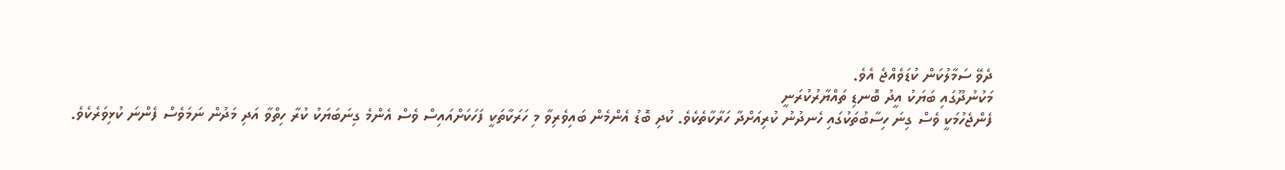ދެވޭ ސަމާލުކަން ކުޑަވެއްޖެ އެވެ.
މަކުނުދޫގައި ބަޔަކު އީދު ބޮނޑި ތައްޔާރުކުރަނީ
ފެންޖެހުމަކީ ވެސް ގިނަ ހިސާބުތަކުގައި ހެނދުނު ކުރިއަށްދާ ހަރާކާތެކެވެ. ކުދި ބޮޑު އެންމެން ބައިވެރިވާ މި ހަރަކާތަކީ ފަހަކަށްއައިސް ވެސް އެންމެ ގިނަބަޔަކު ކުރާ ހިތްވާ އަދި މަދުން ނަމަވެސް ފެންނަ ކުޅިވަރެކެވެ.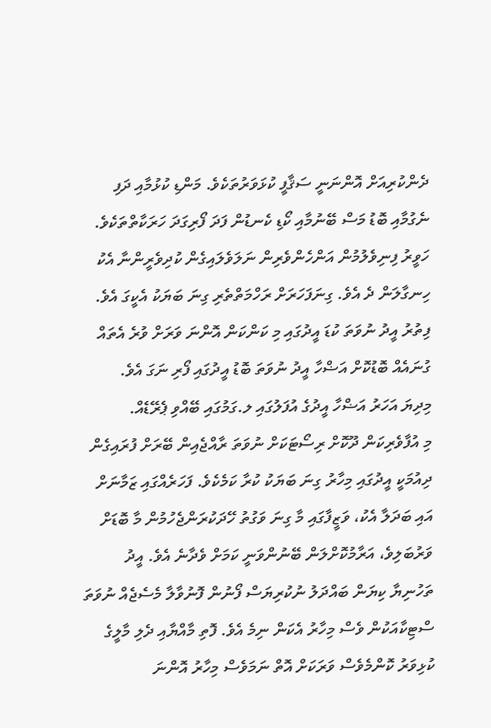ދެންކުރިއަށް އޮންނަނީ ސަޤާފީ ކުޅަވަރުތަކެވެ. މަންޑި ކުޅުމާއި ދަފި ނެގުމާއި ބޮޑު މަސް ބޭނުމާއި ކޯޑި ކެނޑުން ފަދަ ފޯރިގަދަ ހަރަކާތްތަކެވެ.
ހަވީރު ފިނިވެލުމުން އަންހެންވެރިން ނަލަވެލައިގެން ކުދިވެރީންނާ އެކު ހިނގާލަން ދެ އެވެ. ގިނަފަހަރަށް ރަހްމަތްތެރި ގިނަ ބަޔަކު އެކީގަ އެވެ.
ފިތުރު އީދު ނުވަތަ ކުޑަ އީދުގައި މި ކަންކަން އޮންނަ ވަރަށް ވުރެ އެތައް ގުނައެއް ބޮޑުކޮށް އަޟްހާ އީދު ނުވަތަ ބޮޑު އީދުގައި ފޯރި ނަގަ އެވެ.
މިދިޔަ އަހަރު އަޟްހާ އީދުގެ އުފަލުގައި ލ.ގަމުގައި ބޭއްވި ޕެރޭޑެއް.
މި އުފާވެރިކަން ދޫކޮށް ރިސޯޓަކަށް ނުވަތަ ރާއްޖެއިން ބޭރަށް ފުރައިގެން ދިއުމަކީ އީދުގައި މިހާރު ގިނަ ބަޔަކު ކުރާ ކަމެކެވެ. ފަހަރެއްގައި ޒަމާނަށް އައި ބަދަލާ އެކު، ވަޒީފާގައި މާ ގިނަ ވަގުތު ހޭދަކުރަންޖެހުމުން މާ ބޮޑަށް ވަރުބަލިވެ، އަރާމުކޮށްލަން ބޭނުންވަނީ ކަމަށް ވެދާނެ އެވެ. އީދު ތަހުނިޔާ ކިޔަން ބައްދަލު ނުކުރިޔަސް ފޯނުން ފޮނުވާލާ މެސެޖެއް ނުވަތަ ސްޓިކާއަކުން ވެސް މިހާރު އެކަން ނިމެ އެވެ. ފޮތި މާއްޔާއި ދެލި މާލީގެ ކުޅިވަރު ކޮންމެވެސް ވަރަކަށް އޮތް ނަމަވެސް މިހާރު އޮންނަ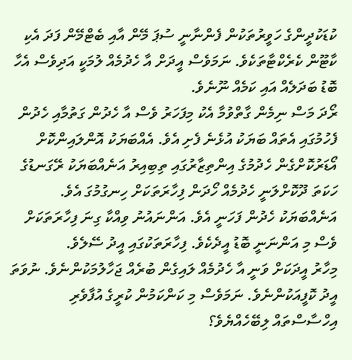ކުޑަކުދީންގެ ހަވީރުތަކުން ފެންނާނީ ސުޕަ މޭން އާއި ބެޓްމޭން ފަދަ އެކި ކާޓޫން ކެރެކްޓާތަކެވެ. ނަމަވެސް އީދަށް އާ ހެދުމެއް ލުމަކީ އަދިވެސް އެހާ ބޮޑު ބަދަލެއް އައި ކަމެއް ނޫނެވެ.
ރޯދަ މަސް ނިމެން ގާތްވުމާ އެކު މިފަހަރު ވެސް އާ ހެދުން ގަތުމާއި ހެދުން ފެހުމުގައި އެތައް ބަޔަކު އުޅެނެ ފެށި އެވެ. އެއްބަޔަކު އޮންލައިންކޮށް އޯޑަރުކޮށްގެން ހެދުމުގެ އިންތިޒާރުގައި ތިބިއިރު އަނެއްބަޔަކު ރޭގަނޑުގެ ހަކަތަ ދޫކޮށްލަނީ ހެދުމެއް ހޯދަން ފިހާރަތަކަށް ހިނގުމުގަ އެވެ. އަނެއްބަޔަކު ހެދުން ފަހަނީ އެވެ. އަންނައުނު ވިއްކާ ގިނަ ފިހާރަތަކަށް ވެސް މި އަންނަނީ ބޮޑު އީދެކެވެ. ފިހާރަތަކުގައި އީދު ސޭލެވެ.
މިހާރު އީދަކަށް ވަނީ އާ ހެދުމެއް ލައިގެން ބުރެއް ޖަހާލުމަކުންނެވެ. ނުވަތަ އީދު ކޮފީއަކުންނެވެ. ނަމަވެސް މި ކަންކަމުން ކުރީގެ އުފާވެރި އިހްސާސްތައް ލިބޭހެއްޔެވެ؟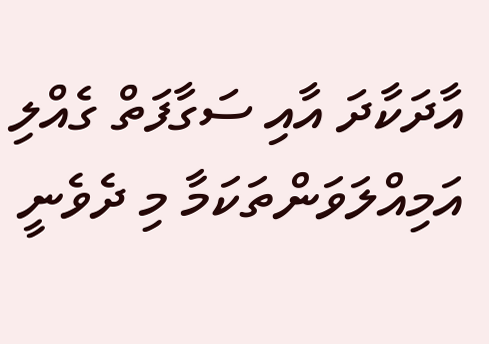އާދަކާދަ އާއި ސަގާފަތް ގެއްލި އަމިއްލަވަންތަކަމާ މި ދެވެނީ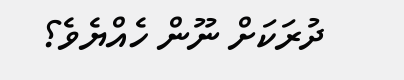ދުރަކަށް ނޫން ހެއްޔެވެ؟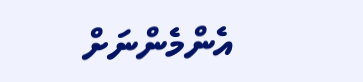އެންމެންނަށް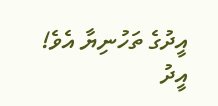އީދުގެ ތަހުނިޔާ އެވެ!
އީދު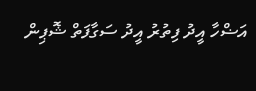އަޟްހާ އީދު ފިތުރު އީދު ސަގާފަތް ޝޮޕިން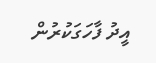އީދު ފާހަގަކުރުން